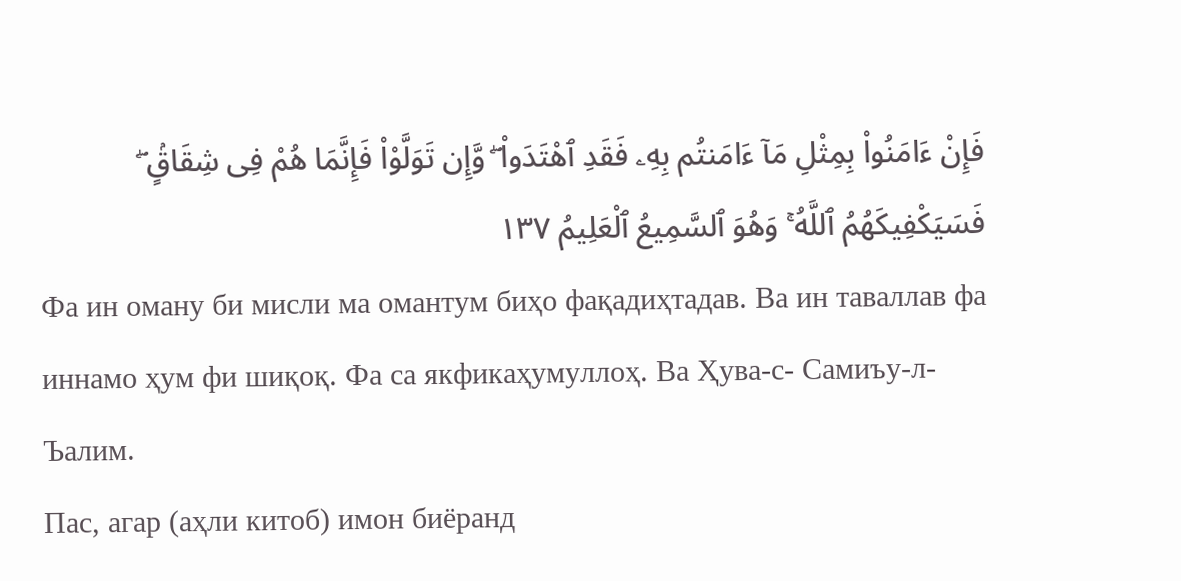فَإِنْ ءَامَنُوا۟ بِمِثْلِ مَآ ءَامَنتُم بِهِۦ فَقَدِ ٱهْتَدَوا۟ ۖ وَّإِن تَوَلَّوْا۟ فَإِنَّمَا هُمْ فِى شِقَاقٍۢ ۖ فَسَيَكْفِيكَهُمُ ٱللَّهُ ۚ وَهُوَ ٱلسَّمِيعُ ٱلْعَلِيمُ ١٣٧
Фа ин оману би мисли ма омантум биҳо фақадиҳтадав. Ва ин таваллав фа иннамо ҳум фи шиқоқ. Фа са якфикаҳумуллоҳ. Ва Ҳува-с- Самиъу-л-Ъалим.
Пас, агар (аҳли китоб) имон биёранд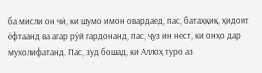ба мисли он чӣ, ки шумо имон овардаед, пас, батаҳқиқ, ҳидоят ёфтаанд ва агар рӯй гардонанд, пас, ҷуз ин нест, ки онҳо дар мухолифатанд. Пас, зуд бошад, ки Аллоҳ туро аз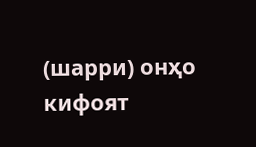(шарри) онҳо кифоят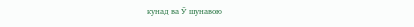кунад ва Ӯ шунавою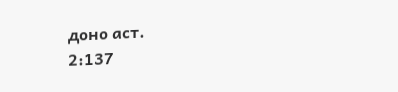доно аст.
2:137